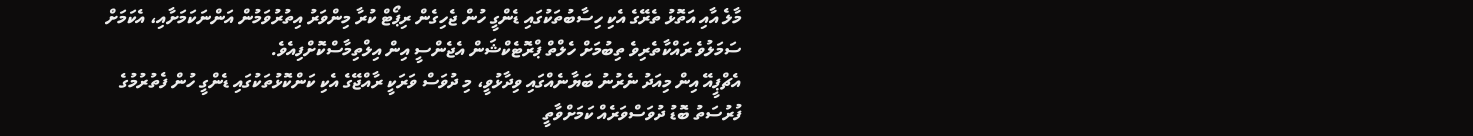މާލެ އާއި އަތޮޅު ތެރޭގެ އެކި ހިސާބުތަކުގައި ޑެންގީ ހުން ޖެހިގެން ރިޕޯޓް ކުރާ މިންވަރު އިތުރުވަމުން އަންނަކަމަށާއި، އެކަމަށް ސަމަލުވެ ރައްކާތެރިވެ ތިބުމަށް ހެލްތް ޕްރޮޓެކްޝަން އެޖެންސީ އިން އިލްތިމާސްކޮށްފިއެވެ.
އެޗްޕީއޭ އިން މިއަދު ނެރުނު ބަޔާނެއްގައި ވިދާޅުވީ، މި ދުވަސް ވަރަކީ ރާއްޖޭގެ އެކި ކަންކޮޅުތަކުގައި ޑެންގީ ހުން ފެތުރުމުގެ ފުރުސަތު ބޮޑު ދުވަސްވަރެއް ކަމަށްވާތީ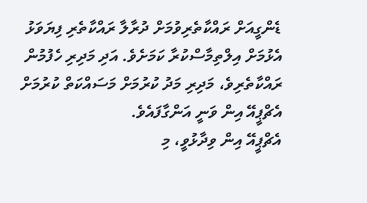ޑެންގީއަށް ރައްކާތެރިވުމަށް ދުރާލާ ރައްކާތެރި ފިޔަވަޅު އެޅުމަށް އިލްތިމާސްކުރާ ކަމަށެވެ. އަދި މަދިރި ހެފުމުން ރައްކާތެރިވެ، މަދިރި މަދު ކުރުމަށް މަސައްކަތް ކުރުމަށް އެޗްޕީއޭ އިން ވަނީ އަންގާފައެވެ.
އެޗްޕީއޭ އިން ވިދާޅުވީ، މި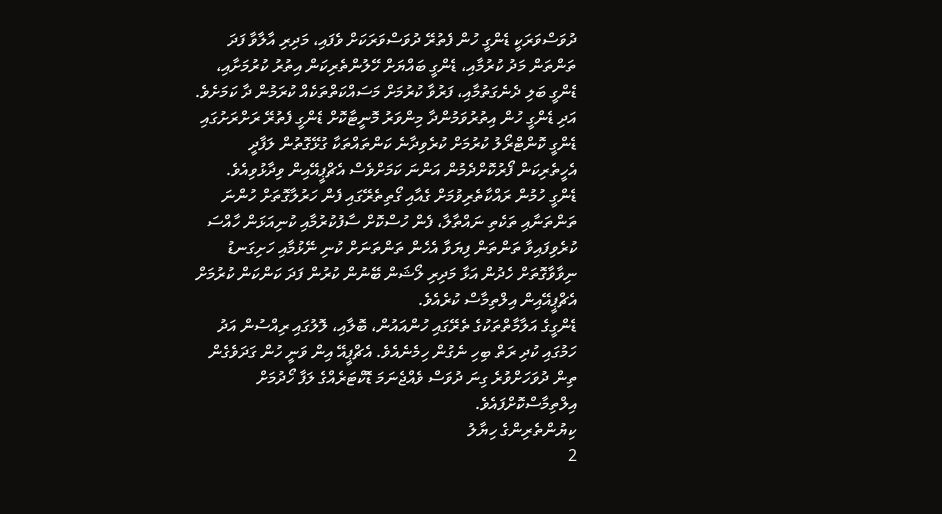ދުވަސްވަރަކީ ޑެންގީ ހުން ފެތުރޭ ދުވަސްވަރަކަށް ވެފައި، މަދިރި އާލާވާ ފަދަ ތަންތަން މަދު ކުރުމާއި، ޑެންގީ ބައްޔަށް ހޭލުންތެރިކަން އިތުރު ކުރުމަށާއި، ޑެންގީ ބަލި ދެނެގަތުމާއި، ފަރުވާ ކުރުމަށް މަސައްކަތްތަކެއް ކުރަމުން ދާ ކަމަށެވެ.
އަދި ޑެންގީ ހުން އިތުރުވަމުންދާ މިންވަރު މޮނީޓާކޮށް ޑެންގީ ފެތުރޭ ރަށްރަށުގައި ޑެންގީ ކޮންޓްރޯލު ކުރުމަށް ކުރެވިދާނެ ކަންތައްތަކާ ގުޅޭގޮތުން ލަފާދީ އެހީތެރިކަން ފޯރުކޮށްދެމުން އަންނަ ކަމަށްވެސް އެޗްޕީއޭއިން ވިދާޅުވިއެވެ.
ޑެންގީ ހުމުން ރައްކާތެރިވުމަށް ގެއާއި ގޯތިތެރޭގައި ފެން ހަރުލާގޮތަށް ހުންނަ ތަންތަނާއި ތަކެތި ނައްތާލާ، ފެން ހުސްކޮށް ސާފުކުރުމާއި ކުނިއަޅަން ހާއްސަ ކުރެވިފައިވާ ތަންތަން ފިޔަވާ އެހެން ތަންތަނަށް ކުނި ނޭޅުމާއި ހަށިގަނޑު ނިވާވާގޮތަށް ހެދުން އަޅާ މަދިރި ލޯޝަން ބޭނުން ކުރުން ފަދަ ކަންކަން ކުރުމަށް އެޗްޕީއޭއިން އިލްތިމާސް ކުރެއެވެ.
ޑެންގީގެ އަލާމާތްތަކުގެ ތެރޭގައި ހުންއައުން، ބޮލާއި، ލޮލުގައި ރިއްސުން އަދު ހަމުގައި ކުދި ރަތް ބިހި ނެގުން ހިމެނެއެވެ. އެޗްޕީއޭ އިން ވަނީ ހުން ގަދަވެގެން ތިން ދުވަހަށްވުރެ ގިނަ ދުވަސް ވެއްޖެނަމަ ޑޮކްޓަރެއްގެ ލަފާ ހޯދުމަށް އިލްތިމާސްކޮށްފައެވެ.
ކިޔުންތެރިންގެ ހިޔާލު
2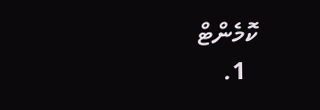ކޮމެންޓް
  1.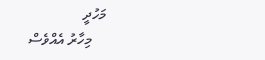މަހުދީ
    މިހާރު އެއްވެސް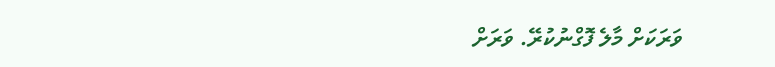ވަރަކަށް މާލެ ފޮގްނުކުރޭ. ވަރަށް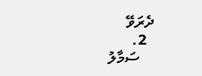ދެރަވޭ
  2.
    ސަމާލު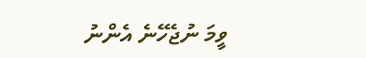ވީމަ ނުޖެހޭނެ އެންނު